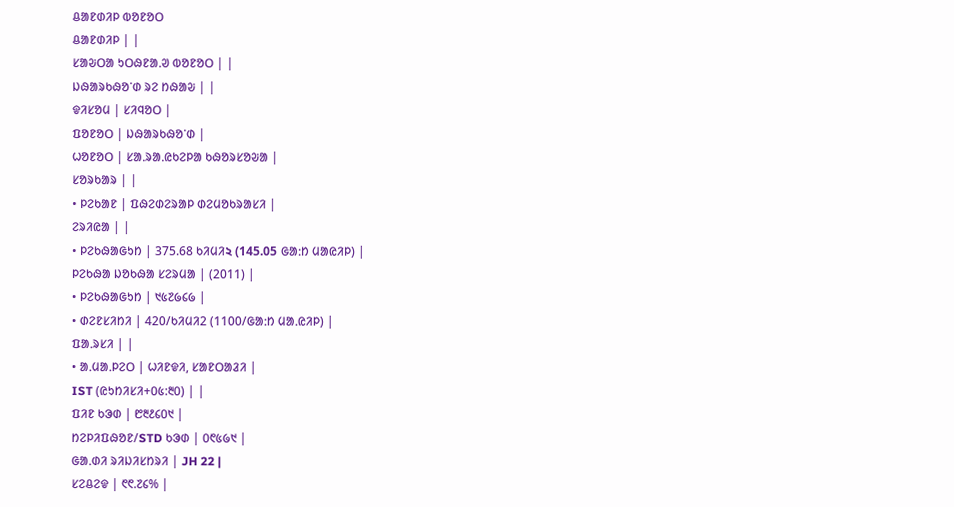ᱪᱟᱱᱰᱤᱞ ᱵᱚᱱᱚᱛ
ᱪᱟᱱᱰᱤᱞ | |
ᱥᱟᱶᱛᱟ ᱩᱛᱷᱱᱟᱹᱣ ᱵᱚᱱᱚᱛ | |
ᱡᱷᱟᱨᱠᱷᱚᱸᱰ ᱨᱮ ᱴᱷᱟᱶ | |
ᱫᱤᱥᱚᱢ | ᱥᱤᱧᱚᱛ |
ᱯᱚᱱᱚᱛ | ᱡᱷᱟᱨᱠᱷᱚᱸᱰ |
ᱦᱚᱱᱚᱛ | ᱥᱟᱹᱨᱟᱹᱭᱠᱮᱞᱟ ᱠᱷᱚᱨᱥᱚᱶᱟ |
ᱥᱚᱨᱠᱟᱨ | |
• ᱞᱮᱠᱟᱱ | ᱯᱷᱮᱰᱮᱨᱟᱞ ᱰᱮᱢᱚᱠᱨᱟᱥᱤ |
ᱮᱨᱤᱭᱟ | |
• ᱞᱮᱠᱷᱟᱜᱩᱴ | 375.68 ᱠᱤᱢᱤ২ (145.05 ᱜᱟᱺᱴ ᱢᱟᱭᱤᱞ) |
ᱞᱮᱠᱷᱟ ᱡᱚᱠᱷᱟ ᱥᱮᱨᱢᱟ | (2011) |
• ᱞᱮᱠᱷᱟᱜᱩᱴ | ᱑᱕᱗᱙᱔᱙ |
• ᱰᱮᱱᱥᱤᱴᱤ | 420/ᱠᱤᱢᱤ2 (1100/ᱜᱟᱺᱴ ᱢᱟᱹᱭᱤᱞ) |
ᱯᱟᱹᱨᱥᱤ | |
• ᱟᱹᱢᱟᱹᱞᱮᱛ | ᱦᱤᱱᱫᱤ, ᱥᱟᱱᱛᱟᱲᱤ |
IST (ᱭᱩᱴᱤᱥᱤ+᱐᱕:᱓᱐) | |
ᱯᱤᱱ ᱠᱳᱰ | ᱘᱓᱒᱔᱐᱑ |
ᱴᱮᱞᱤᱯᱷᱚᱱ/STD ᱠᱳᱰ | ᱐᱖᱕᱙᱑ |
ᱜᱟᱹᱰᱤ ᱨᱤᱡᱤᱥᱴᱨᱤ | JH 22 |
ᱥᱮᱪᱮᱫ | ᱖᱖.᱗᱔% |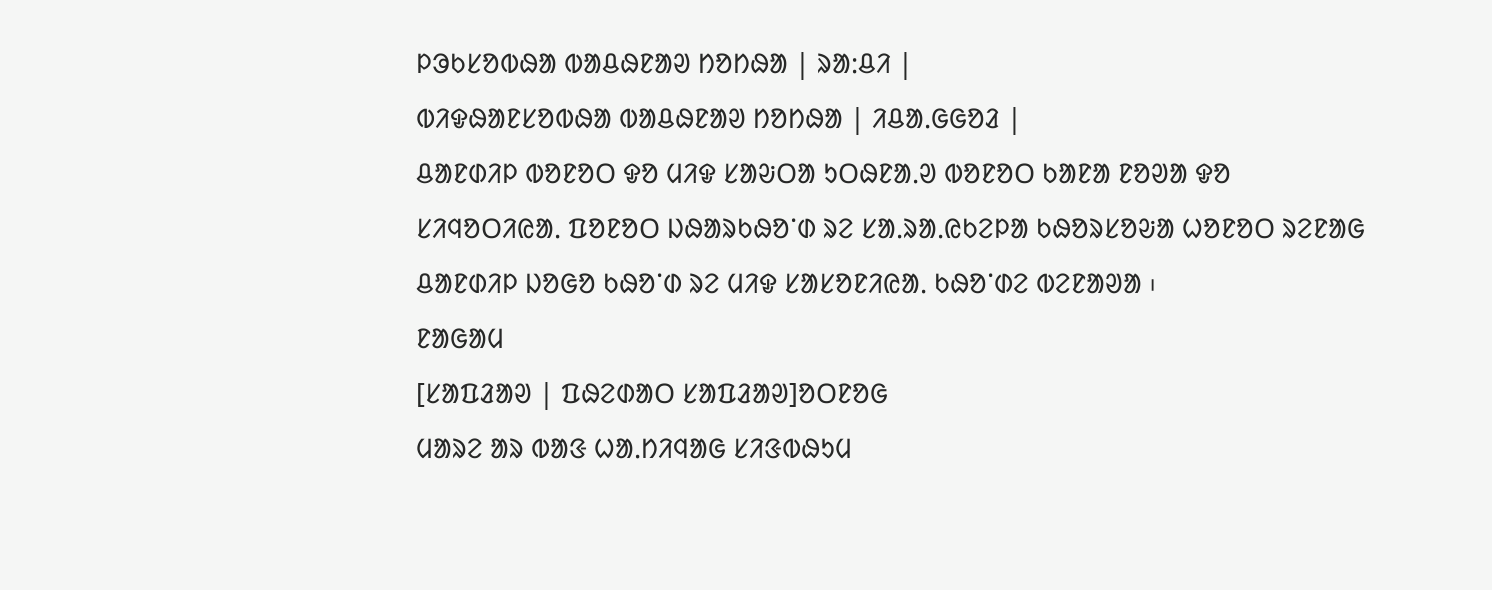ᱞᱳᱠᱥᱚᱵᱷᱟ ᱵᱟᱪᱷᱱᱟᱣ ᱴᱚᱴᱷᱟ | ᱨᱟᱺᱪᱤ |
ᱵᱤᱫᱷᱟᱱᱥᱚᱵᱷᱟ ᱵᱟᱪᱷᱱᱟᱣ ᱴᱚᱴᱷᱟ | ᱤᱪᱟᱹᱜᱜᱚᱲ |
ᱪᱟᱱᱰᱤᱞ ᱵᱚᱱᱚᱛ ᱫᱚ ᱢᱤᱫ ᱥᱟᱶᱛᱟ ᱩᱛᱷᱱᱟᱹᱣ ᱵᱚᱱᱚᱛ ᱠᱟᱱᱟ ᱱᱚᱣᱟ ᱫᱚ ᱥᱤᱧᱚᱛᱤᱭᱟᱹ ᱯᱚᱱᱚᱛ ᱡᱷᱟᱨᱠᱷᱚᱸᱰ ᱨᱮ ᱥᱟᱹᱨᱟᱹᱭᱠᱮᱞᱟ ᱠᱷᱚᱨᱥᱚᱶᱟ ᱦᱚᱱᱚᱛ ᱨᱮᱱᱟᱜ ᱪᱟᱱᱰᱤᱞ ᱡᱚᱜᱚ ᱠᱷᱚᱸᱰ ᱨᱮ ᱢᱤᱫ ᱥᱟᱥᱚᱱᱤᱭᱟᱹ ᱠᱷᱚᱸᱰᱮ ᱵᱮᱱᱟᱣᱟ ᱾
ᱱᱟᱜᱟᱢ
[ᱥᱟᱯᱲᱟᱣ | ᱯᱷᱮᱰᱟᱛ ᱥᱟᱯᱲᱟᱣ]ᱚᱛᱱᱚᱜ
ᱢᱟᱨᱮ ᱟᱨ ᱵᱟᱝ ᱦᱟᱹᱴᱤᱧᱟᱜ ᱥᱤᱝᱵᱷᱩᱢ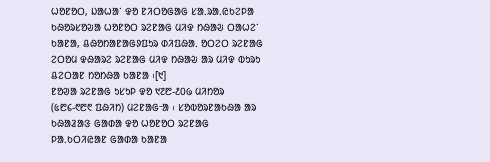ᱦᱚᱱᱚᱛ, ᱡᱟᱦᱟᱸ ᱫᱚ ᱱᱤᱛᱚᱜᱟᱜ ᱥᱟᱹᱨᱟᱹᱭᱠᱮᱞᱟ ᱠᱷᱚᱨᱥᱚᱶᱟ ᱦᱚᱱᱚᱛ ᱨᱮᱱᱟᱜ ᱢᱤᱫ ᱴᱷᱟᱶ ᱛᱟᱦᱮᱸ ᱠᱟᱱᱟ, ᱪᱷᱚᱴᱟᱱᱟᱜᱽᱯᱩᱨ ᱰᱤᱯᱷᱟᱹ ᱚᱛᱮᱛ ᱨᱮᱱᱟᱜ ᱮᱛᱚᱢ ᱫᱷᱟᱨᱮ ᱨᱮᱱᱟᱜ ᱢᱤᱫ ᱴᱷᱟᱶ ᱟᱨ ᱢᱤᱫ ᱵᱩᱨᱩ ᱪᱮᱛᱟᱱ ᱴᱚᱴᱷᱟ ᱠᱟᱱᱟ ᱾[᱑]
ᱱᱚᱣᱟ ᱨᱮᱱᱟᱜ ᱩᱥᱩᱞ ᱫᱚ ᱑᱗᱘-᱒᱐᱙ ᱢᱤᱴᱚᱨ (᱕᱘᱔-᱖᱘᱖ ᱯᱷᱤᱴ) ᱢᱮᱱᱟᱜᱼᱟ ᱾ ᱥᱚᱵᱚᱨᱱᱟᱠᱷᱟ ᱟᱨ ᱠᱷᱟᱲᱟᱝ ᱜᱟᱰᱟ ᱫᱚ ᱦᱚᱱᱚᱛ ᱨᱮᱱᱟᱜ ᱞᱟᱹᱠᱛᱤᱭᱟᱱ ᱜᱟᱰᱟ ᱠᱟᱱᱟ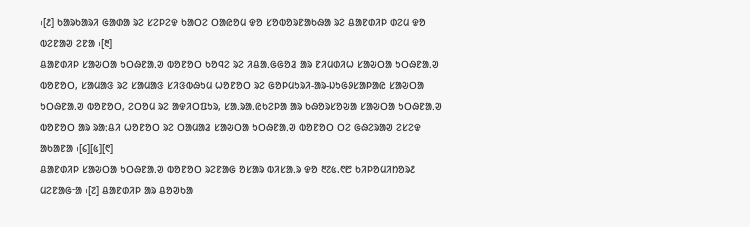᱾[᱒] ᱠᱟᱨᱠᱟᱨᱤ ᱜᱟᱰᱟ ᱨᱮ ᱥᱮᱞᱮᱫ ᱠᱟᱛᱮ ᱛᱟᱭᱚᱢ ᱫᱚ ᱥᱚᱵᱚᱨᱱᱟᱠᱷᱟ ᱨᱮ ᱪᱟᱱᱰᱤᱞ ᱰᱮᱢ ᱫᱚ ᱵᱮᱱᱟᱣ ᱮᱱᱟ ᱾[᱓]
ᱪᱟᱱᱰᱤᱞ ᱥᱟᱶᱛᱟ ᱩᱛᱷᱱᱟᱹᱣ ᱵᱚᱱᱚᱛ ᱠᱚᱧᱮ ᱨᱮ ᱤᱪᱟᱹᱜᱜᱚᱲ ᱟᱨ ᱱᱤᱢᱰᱤᱦ ᱥᱟᱶᱛᱟ ᱩᱛᱷᱱᱟᱹᱣ ᱵᱚᱱᱚᱛ, ᱥᱟᱢᱟᱝ ᱨᱮ ᱥᱟᱢᱟᱝ ᱥᱤᱝᱵᱷᱩᱢ ᱦᱚᱱᱚᱛ ᱨᱮ ᱜᱚᱞᱢᱩᱨᱤ-ᱟᱨ-ᱡᱩᱜᱽᱥᱟᱞᱟᱭ ᱥᱟᱶᱛᱟ ᱩᱛᱷᱱᱟᱹᱣ ᱵᱚᱱᱚᱛ, ᱮᱛᱚᱢ ᱨᱮ ᱟᱫᱤᱛᱯᱩᱨ, ᱥᱟᱹᱨᱟᱹᱭᱠᱮᱞᱟ ᱟᱨ ᱠᱷᱚᱨᱥᱚᱶᱟ ᱥᱟᱶᱛᱟ ᱩᱛᱷᱱᱟᱹᱣ ᱵᱚᱱᱚᱛ ᱟᱨ ᱨᱟᱺᱪᱤ ᱦᱚᱱᱚᱛ ᱨᱮ ᱛᱟᱢᱟᱲ ᱥᱟᱶᱛᱟ ᱩᱛᱷᱱᱟᱹᱣ ᱵᱚᱱᱚᱛ ᱛᱮ ᱜᱷᱮᱨᱟᱣ ᱮᱥᱮᱫ ᱟᱠᱟᱱᱟ ᱾[᱔][᱕][᱖]
ᱪᱟᱱᱰᱤᱞ ᱥᱟᱶᱛᱟ ᱩᱛᱷᱱᱟᱹᱣ ᱵᱚᱱᱚᱛ ᱨᱮᱱᱟᱜ ᱚᱥᱟᱨ ᱵᱤᱥᱟᱹᱨ ᱫᱚ ᱓᱗᱕.᱖᱘ ᱠᱤᱞᱚᱢᱤᱴᱚᱨ᱒ ᱢᱮᱱᱟᱜᱼᱟ ᱾[᱗] ᱪᱟᱱᱰᱤᱞ ᱟᱨ ᱪᱚᱣᱠᱟ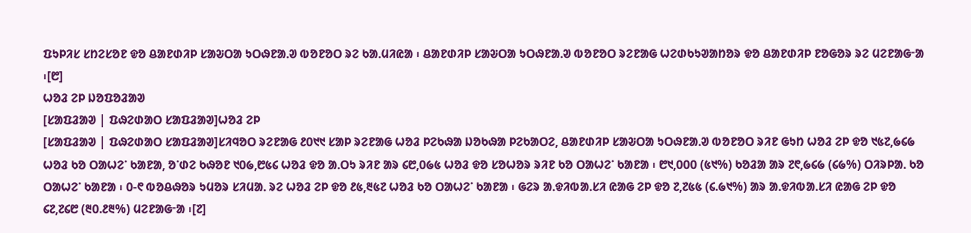ᱯᱩᱞᱤᱥ ᱥᱴᱮᱥᱚᱱ ᱫᱚ ᱪᱟᱱᱰᱤᱞ ᱥᱟᱶᱛᱟ ᱩᱛᱷᱱᱟᱹᱣ ᱵᱚᱱᱚᱛ ᱨᱮ ᱠᱟᱹᱢᱤᱭᱟ ᱾ ᱪᱟᱱᱰᱤᱞ ᱥᱟᱶᱛᱟ ᱩᱛᱷᱱᱟᱹᱣ ᱵᱚᱱᱚᱛ ᱨᱮᱱᱟᱜ ᱦᱮᱰᱠᱩᱣᱟᱴᱚᱨ ᱫᱚ ᱪᱟᱱᱰᱤᱞ ᱱᱚᱜᱚᱨ ᱨᱮ ᱢᱮᱱᱟᱜᱼᱟ ᱾[᱘]
ᱦᱚᱲ ᱮᱞ ᱡᱚᱯᱚᱲᱟᱣ
[ᱥᱟᱯᱲᱟᱣ | ᱯᱷᱮᱰᱟᱛ ᱥᱟᱯᱲᱟᱣ]ᱦᱚᱲ ᱮᱞ
[ᱥᱟᱯᱲᱟᱣ | ᱯᱷᱮᱰᱟᱛ ᱥᱟᱯᱲᱟᱣ]ᱥᱤᱧᱚᱛ ᱨᱮᱱᱟᱜ ᱒᱐᱑᱑ ᱥᱟᱞ ᱨᱮᱱᱟᱜ ᱦᱚᱲ ᱞᱮᱠᱷᱟ ᱡᱚᱠᱷᱟ ᱞᱮᱠᱟᱛᱮ, ᱪᱟᱱᱰᱤᱞ ᱥᱟᱶᱛᱟ ᱩᱛᱷᱱᱟᱹᱣ ᱵᱚᱱᱚᱛ ᱨᱤᱱ ᱜᱩᱴ ᱦᱚᱲ ᱮᱞ ᱫᱚ ᱑᱕᱗,᱙᱔᱙ ᱦᱚᱲ ᱠᱚ ᱛᱟᱦᱮᱸ ᱠᱟᱱᱟ, ᱚᱸᱰᱮ ᱠᱷᱚᱱ ᱑᱐᱙,᱘᱕᱔ ᱦᱚᱲ ᱫᱚ ᱟᱹᱛᱩ ᱨᱤᱱ ᱟᱨ ᱔᱘,᱐᱙᱕ ᱦᱚᱲ ᱫᱚ ᱥᱚᱦᱚᱨ ᱨᱤᱱ ᱠᱚ ᱛᱟᱦᱮᱸ ᱠᱟᱱᱟ ᱾ ᱘᱑,᱐᱐᱐ (᱕᱑%) ᱠᱚᱲᱟ ᱟᱨ ᱗᱖,᱙᱔᱙ (᱔᱙%) ᱛᱤᱨᱞᱟᱹ ᱠᱚ ᱛᱟᱦᱮᱸ ᱠᱟᱱᱟ ᱾ ᱐-᱖ ᱵᱚᱪᱷᱚᱨ ᱩᱢᱚᱨ ᱥᱤᱢᱟᱹ ᱨᱮ ᱦᱚᱲ ᱮᱞ ᱫᱚ ᱒᱕,᱓᱕᱗ ᱦᱚᱲ ᱠᱚ ᱛᱟᱦᱮᱸ ᱠᱟᱱᱟ ᱾ ᱜᱮᱨ ᱟᱹᱫᱤᱵᱟᱹᱥᱤ ᱭᱟᱜ ᱮᱞ ᱫᱚ ᱗,᱗᱕᱕ (᱔.᱙᱑%) ᱟᱨ ᱟᱹᱫᱤᱵᱟᱹᱥᱤ ᱭᱟᱜ ᱮᱞ ᱫᱚ ᱔᱗,᱗᱔᱘ (᱓᱐.᱒᱓%) ᱢᱮᱱᱟᱜᱼᱟ ᱾[᱗]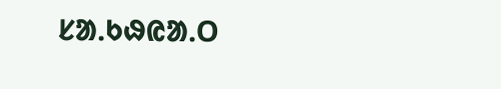ᱥᱟᱹᱠᱷᱭᱟᱹᱛ